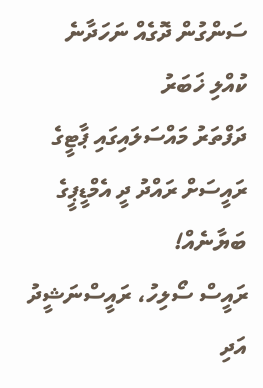ސަންގުން ދޮގެއް ނަހަދާނެ
ކުއްލި ޚަބަރު
ދަފްތަރު މައްސަލައިގައި ޕާޓީގެ ރައީސަށް ރައްދު ދީ އެމްޑީޕީގެ ބަޔާނެއް!
ރައީސް ސޯލިހު، ރައީސްނަޝީދު އަދި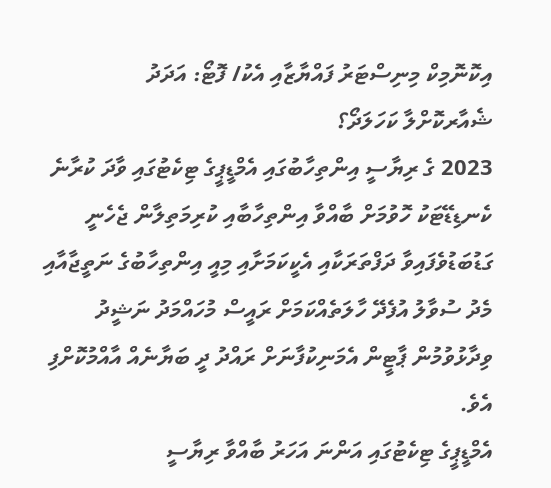އިކޮނޮމިކް މިނިސްޓަރު ފައްޔާޒާއި އެކު/ ފޮޓޯ: އަދަދު
ޝެއާރކޮށްލާ ކަހަލަދޯ؟
2023 ގެ ރިޔާސީ އިންތިހާބުގައި އެމްޑީޕީގެ ޓިކެޓުގައި ވާދަ ކުރާނެ ކެނޑިޑޭޓަކު ހޮވުމަށް ބާއްވާ އިންތިހާބާއި ކުރިމަތިލާން ޖެހެނީ ގަޑުބަޑުވެފައިވާ ދަފްތަރަކާއި އެކީކަމަށާއި މިއީ އިންތިހާބުގެ ނަތީޖާއާއި މެދު ސުވާލު އުފެދޭ ހާލަތެއްކަމަށް ރައީސް މުހައްމަދު ނަޝީދު ވިދާޅުވުމުން ޕާޓީން އެމަނިކުފާނަށް ރައްދު ދީ ބަޔާނެއް އާއްމުކޮށްފި އެވެ.
އެމްޑީޕީގެ ޓިކެޓުގައި އަންނަ އަހަރު ބާއްވާ ރިޔާސީ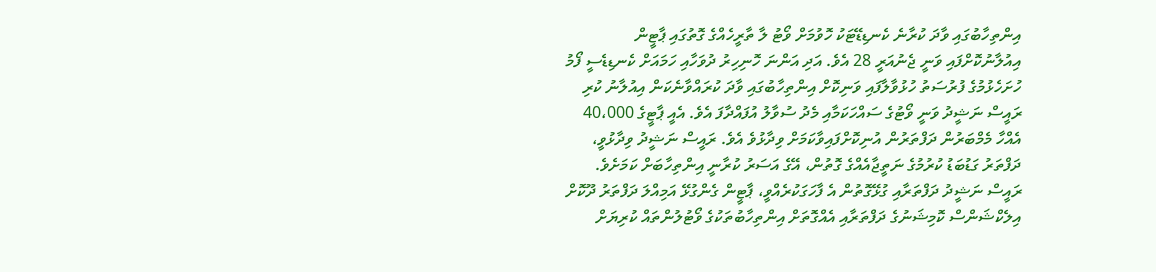އިންތިހާބުގައި ވާދަ ކުރާނެ ކެނޑިޑޭޓަކު ހޮވުމަށް ވޯޓު ލާ ތާރީހެއްގެ ގޮތުގައި ޕާޓީން އިއުލާނުކޮށްފައި ވަނީ ޖެނުއަރީ 28 އެވެ. އަދި އަންނަ ހޮނިހިރު ދުވަހާއި ހަމައަށް ކެނޑިޑެސީ ފޯމު ހުށަހެޅުމުގެ ފުރުސަތު ހުޅުވާލާފައި ވަނިކޮށް އިންތިހާބުގައި ވާދަ ކުރައްވާނެކަން އިއުލާނު ކުރި ރައީސް ނަޝީދު ވަނީ ވޯޓުގެ ސައްހަކަމާއި މެދު ސުވާލު އުފައްދާފަ އެވެ. އެއީ ޕާޓީގެ 40،000 އެއްހާ މެމްބަރުން ދަފްތަރުން އުނިކޮށްފައިވާކަމަށް ވިދާޅުވެ އެވެ. ރައީސް ނަޝީދު ވިދާޅުވީ، ދަފްތަރު ގަޑުބަޑު ކުރުމުގެ ނަތީޖާއެއްގެ ގޮތުން، އޭގެ އަސަރު ކުރާނީ އިންތިހާބަށް ކަމަށެވެ.
ރައީސް ނަޝީދު ދަފްތަރާއި ގުޅޭގޮތުން އެ ފާހަގަކުރެއްވީ، ޕާޓީން ގެންގުޅޭ އަމިއްލަ ދަފްތަރު ދޫކޮށް އިލެކްޝަންސް ކޮމިޝަނުގެ ދަފްތަރާއި އެއްގޮތަށް އިންތިހާބުތަކުގެ ވޯޓުލުންތައް ކުރިޔަށް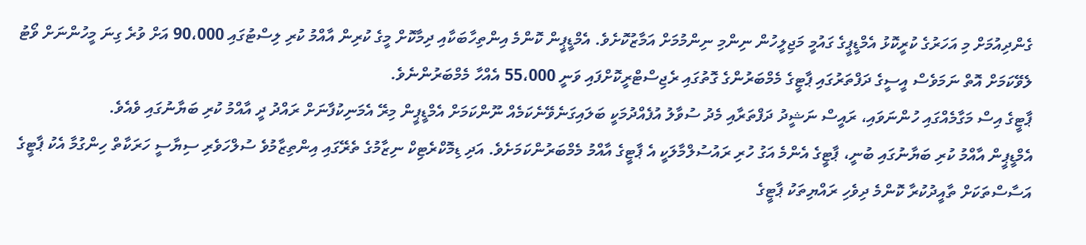ގެންދިއުމަށް މި އަހަރުގެ ކުރީކޮޅު އެމްޑީޕީގެ ގައުމީ މަޖިލީހުން ނިންމި ނިންމުމަށް އަމާޒުކޮށެވެ. އެމްޑީޕީން ކޮންމެ އިންތިހާބަކާއި ދިމާކޮށް މީގެ ކުރިން އާއްމު ކުރި ލިސްޓުގައި 90،000 އަށް ވުރެ ގިނަ މީހުންނަށް ވޯޓު ލެވޭކަމަށް އޮތް ނަމަވެސް އީސީގެ ދަފްތަރުގައި ޕާޓީގެ މެމްބަރުންގެ ގޮތުގައި ރެޖިސްޓްރީކޮށްފައި ވަނީ 55،000 އެއްހާ މެމްބަރުންނެވެ.
ޕާޓީގެ އިސް މަގާމެއްގައި ހުންނަވައި، ރައީސް ނަޝީދު ދަފްތަރާއި މެދު ސުވާލު އުފެއްދުމަކީ ބަލައިގަނެވޭނެކަމެއް ނޫންކަމަށް އެމްޑީޕީން މިރޭ އެމަނިކުފާނަށް ރައްދު ދީ އާއްމު ކުރި ބަޔާނުގައި ވެއެވެ.
އެމްޑީޕީން އާއްމު ކުރި ބަޔާނުގައި ބުނީ، ޕާޓީގެ އެންމެ އަގު ހުރި ރައުސުލްމާލަކީ އެ ޕާޓީގެ އާއްމު މެމްބަރުންކަމަށެވެ. އަދި ޑިމޮކްރެޓިކް ނިޒާމުގެ ތެރޭގައި އިންތިޒާމުވެ ސުލްހަވެރި ސިޔާސީ ހަރަކާތް ހިންގުމާ އެކު ޕާޓީގެ އަސާސްތަކަށް ތާއީދުކުރާ ކޮންމެ ދިވެހި ރައްޔިތަކު ޕާޓީގެ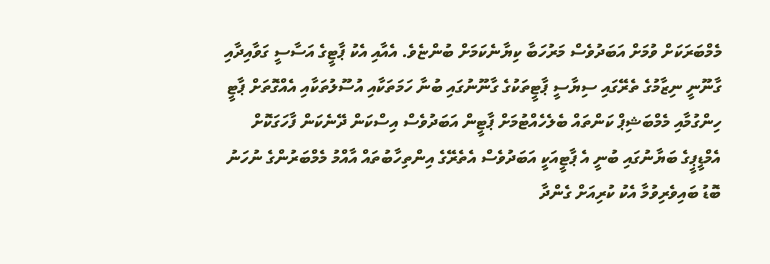މެމްބަރަކަށް ވުމަށް އަބަދުވެސް މަރުހަބާ ކިޔާނެކަމަށް ބުންޏެވެ. އެއާއި އެކު ޕާޓީގެ އަސާސީ ގަވާއިދާއި ގާނޫނީ ނިޒާމުގެ ތެރޭގައި ސިޔާސީ ޕާޓީތަކުގެ ގާނޫނުގައި ބުނާ ހަމަތަކާއި އުސޫލުތަކާއި އެއްގޮތަށް ޕާޓީ ހިންގުމާއި މެމްބަޝިޕް ކަންތައް ބެލެހެއްޓުމަށް ޕާޓީން އަބަދުވެސް އިސްކަން ދޭނެކަން ފާހަގަކޮށް އެމްޑީޕީގެ ބަޔާނުގައި ބުނީ އެ ޕާޓީއަކީ އަބަދުވެސް އެތެރޭގެ އިންތިހާބުތައް އާއްމު މެމްބަރުންގެ ނުހަނު ބޮޑު ބައިވެރިވުމާ އެކު ކުރިއަށް ގެންދާ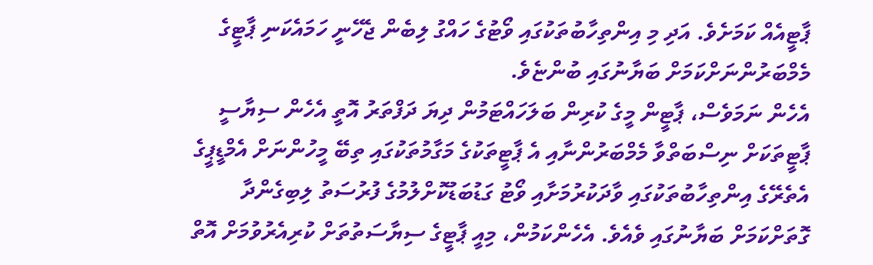ޕާޓީއެއް ކަމަށެވެ. އަދި މި އިންތިހާބުތަކުގައި ވޯޓުގެ ހައްގު ލިބެން ޖެހޭނީ ހަމައެކަނި ޕާޓީގެ މެމްބަރުންނަށްކަމަށް ބަޔާނުގައި ބުންޏެވެ.
އެހެން ނަމަވެސް، ޕާޓީން މީގެ ކުރިން ބަލަހައްޓަމުން ދިޔަ ދަފްތަރު އޮތީ އެހެން ސިޔާސީ ޕާޓީތަކަށް ނިސްބަތްވާ މެމްބަރުންނާއި އެ ޕާޓީތަކުގެ މަގާމުތަކުގައި ތިބޭ މީހުންނަށް އެމްޑީޕީގެ އެތެރޭގެ އިންތިހާބުތަކުގައި ވާދަކުރުމަށާއި ވޯޓު ގަޑުބަޑުކޮށްލުމުގެ ފުރުސަތު ލިބިގެންދާ ގޮތަށްކަމަށް ބަޔާނުގައި ވެއެވެ. އެހެންކަމުން، މިއީ ޕާޓީގެ ސިޔާސަތުތަށް ކުރިއެރުވުމަށް އޮތް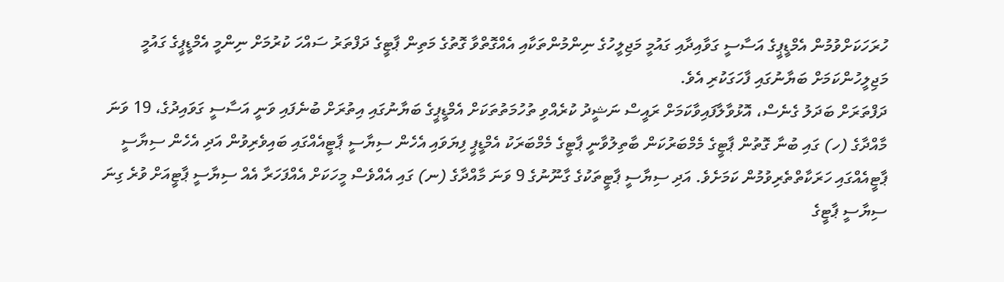ހުރަހަކަށްވުމުން އެމްޑީޕީގެ އަސާސީ ގަވާއިދާއި ގައުމީ މަޖިލީހުގެ ނިންމުންތަކާއި އެއްގޮތްވާ ގޮތުގެ މަތިން ޕާޓީގެ ދަފްތަރު ސައްހަ ކުރުމަށް ނިންމީ އެމްޑީޕީގެ ގައުމީ މަޖިލީހުންކަމަށް ބަޔާނުގައި ފާހަގަކުރި އެވެ.
ދަފްތަރަށް ބަދަލު ގެނެސް، އޮޅުވާލާފައިވާކަމަށް ރައީސް ނަޝީދު ކުރެއްވި ތުހުމަތުތަކަށް އެމްޑީޕީގެ ބަޔާނުގައި އިތުރަށް ބުނެފައި ވަނީ އަސާސީ ގަވައިދުގެ، 19 ވަނަ މާއްދާގެ (ހ) ގައި ބުނާ ގޮތުން ޕާޓީގެ މެމްބަރުކަން ބާތިލުވާނީ ޕާޓީގެ މެމްބަރަކު އެމްޑީޕީ ފިޔަވައި އެހެން ސިޔާސީ ޕާޓީއެއްގައި ބައިވެރިވުން އަދި އެހެން ސިޔާސީ ޕާޓީއެއްގައި ހަރަކާތްތެރިވުމުން ކަމަށެވެ. އަދި ސިޔާސީ ޕާޓީތަކުގެ ގާނޫނުގެ 9 ވަނަ މާއްދާގެ (ނ) ގައި އެއްވެސް މީހަކަށް އެއްފަހަރާ އެއް ސިޔާސީ ޕާޓީއަށް ވުރެ ގިނަ ސިޔާސީ ޕާޓީގެ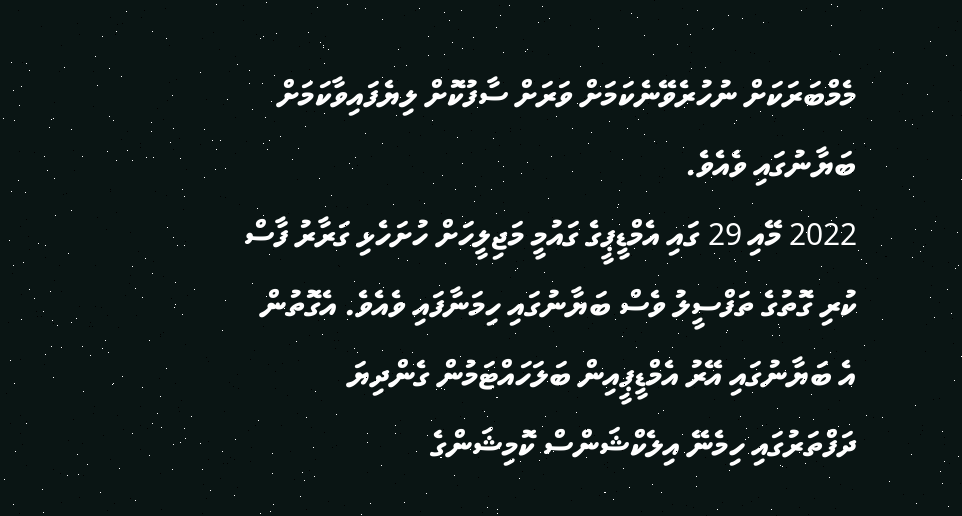މެމްބަރަކަށް ނުހުރެވޭނެކަމަށް ވަރަށް ސާފުކޮށް ލިޔެފައިވާކަމަށް ބަޔާނުގައި ވެއެވެ.
2022 މޭއި 29 ގައި އެމްޑީޕީގެ ގައުމީ މަޖިލީހަށް ހުށަހެޅި ގަރާރު ފާސް ކުރި ގޮތުގެ ތަފްސީލު ވެސް ބަޔާނުގައި ހިމަނާފައި ވެއެވެ. އެގޮތުން އެ ބަޔާނުގައި އޭރު އެމްޑީޕީއިން ބަލަހައްޓަމުން ގެންދިޔަ ދަފްތަރުގައި ހިމެނޭ އިލެކްޝަންސް ކޮމިޝަންގެ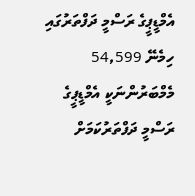އެމްޑީޕީގެ ރަސްމީ ދަފްތަރުގައި ހިމެނޭ 54,599 މެމްބަރުންނަކީ އެމްޑީޕީގެ ރަސްމީ ދަފްތަރުކަމަށް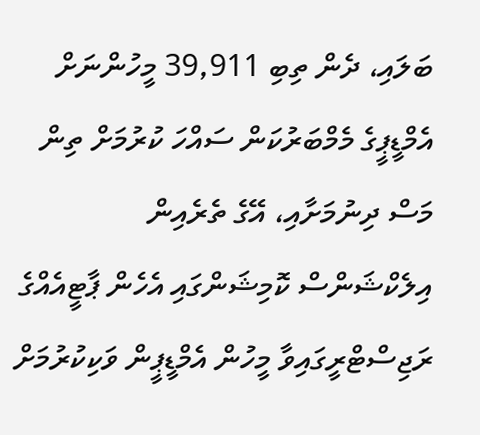ބަލައި، ދެން ތިބި 39,911 މީހުންނަށް އެމްޑީޕީގެ މެމްބަރުކަން ސައްހަ ކުރުމަށް ތިން މަސް ދިނުމަށާއި، އޭގެ ތެރެއިން އިލެކްޝަންސް ކޮމިޝަންގައި އެހެން ޕާޓީއެއްގެ ރަޖިސްޓްރީގައިވާ މީހުން އެމްޑީޕީން ވަކިކުރުމަށް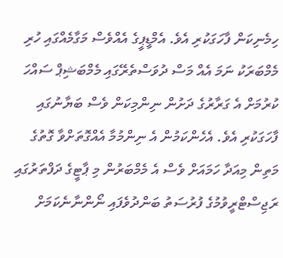ހިމެނިކަން ފާހަގަކުރި އެވެ. އެމްޑީޕީގެ އެއްވެސް މަގާމެއްގައި ހުރި މެމްބަރަކު ނަމަ އެއް މަސް ދުވަސްތެރޭގައި މެމްބަޝިޕް ސައްހަ ކުރުމަށް އެ ގަރާރުގެ ދަށުން ނިންމިކަން ވެސް ބަޔާނުގައި ފާހަގަކުރި އެވެ. އެހެންކަމުން އެ ނިންމުމާ އެއްގޮތަށްވާ ގޮތުގެ މަތިން މިއަދާ ހަމައަށް ވެސް އެ މެމްބަރުން މި ޕާޓީގެ ދަފްތަރުގައި ރަޖިސްޓްރީވުމުގެ ފުރުސަތު ބަންދުވެފައި ނޯންނާނެކަމަށް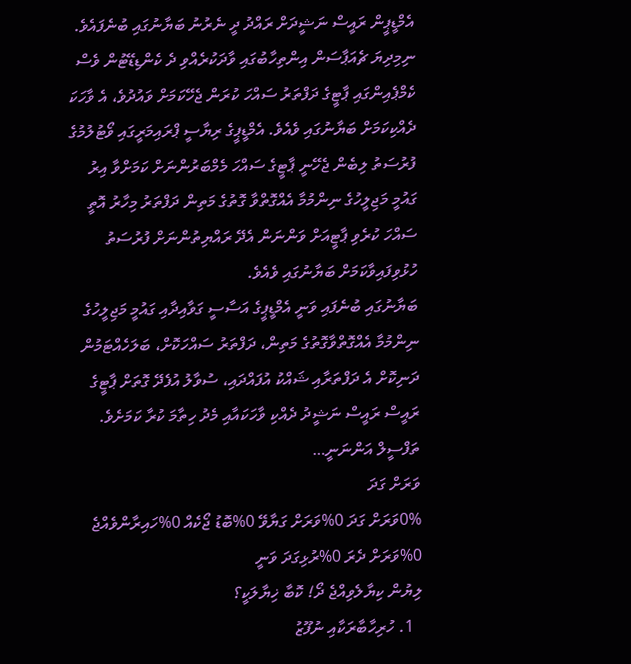އެމްޑީޕީން ރައީސް ނަޝީދަށް ރައްދު ދީ ނެރުނު ބަޔާނުގައި ބުނެފައެވެ.
ނިމިދިޔަ ޗެއަޕާސަން އިންތިހާބުގައި ވާދަކުރެއްވި ދެ ކެންޑިޑޭޓުން ވެސް ކެމްޕެއިންގައި ޕާޓީގެ ދަފްތަރު ސައްހަ ކުރަން ޖެހޭކަމަށް ވައުދުވެ، އެ ވާހަކަ ދެއްކިކަމަށް ބަޔާނުގައި ވެއެވެ. އެމްޑީޕީގެ ރިޔާސީ ޕްރައިމަރީގައި ވޯޓުލުމުގެ ފުރުސަތު ލިބެން ޖެހޭނީ ޕާޓީގެ ސައްހަ މެމްބަރުންނަށް ކަމަށްވާ އިރު ގައުމީ މަޖިލީހުގެ ނިންމުމާ އެއްގޮތްވާ ގޮތުގެ މަތިން ދަފްތަރު މިހާރު އޮތީ ސައްހަ ކުރެވި ޕާޓީއަށް ވަންނަން އެދޭ ރައްޔިތުންނަށް ފުރުސަތު ހުޅުވިފައިވާކަމަށް ބަޔާނުގައި ވެއެވެ.
ބަޔާނުގައި ބުނެފައި ވަނީ އެމްޑީޕީގެ އަސާސީ ގަވާއިދާއި ގައުމީ މަޖިލީހުގެ ނިންމުމާ އެއްގޮތްވާގޮތުގެ މަތިން، ދަފްތަރު ސައްހަކޮށް، ބަލަހެއްޓަމުން ދަނިކޮށް އެ ދަފްތަރާއި ޝައްކު އުފައްދައި، ސުވާލު އުފެދޭ ގޮތަށް ޕާޓީގެ ރައީސް ރައީސް ނަޝީދު ދެއްކި ވާހަކައާއި މެދު ހިތާމަ ކުރާ ކަމަށެވެ.
ތަފްސީލް އަންނަނީ…
ވަރަށް ގަދަ
0%ވަރަށް ގަދަ 0%ވަރަށް ގަޔާވޭ 0%ބޮޑު ޖޯކެއް 0%ހައިރާންވެއްޖެ 0%ވަރަށް ދެރަ 0%ރުޅިގަދަ ވަނީ
ލިޔުން ކިޔާލެވިއްޖެ ދޯ! ކޮބާ ޚިޔާލަކީ؟
  1. ހުރިހާބާރަކާއި ނުފޫޒު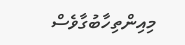މިއިންތިހާބުގާވެސް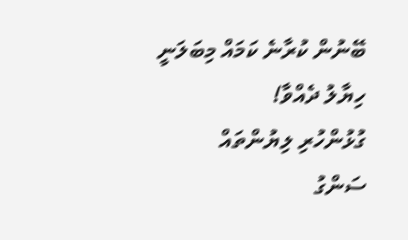ބޭނުން ކުރާނެ ކަމައް މިބަލަނީ
ހިޔާލު ދެއްވާ!
ގުޅުންހުރި ލިޔުންތައް
ސަންގު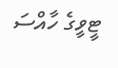ޓީވީގެ ހާއްސަ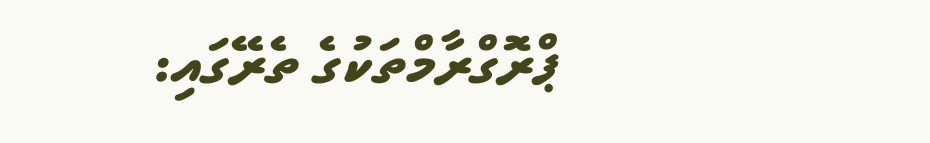ޕްރޮގްރާމްތަކުގެ ތެރޭގައި: